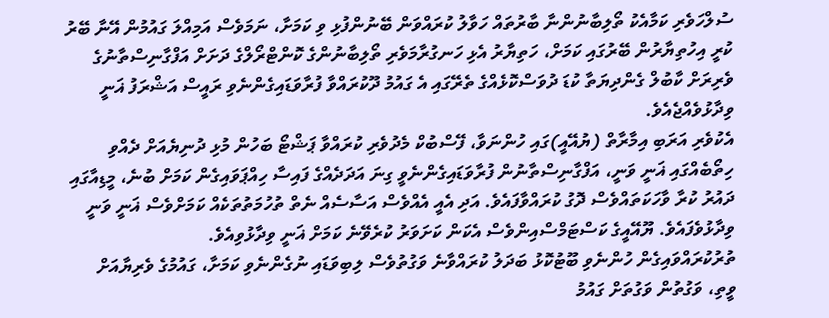ސުލްހަވެރި ކަމާއެކު ތޯލިބާނުންނާ ބާރުތައް ހަވާލު ކުރައްވަން ބޭނުންފުޅި ވި ކަމަށާ، ނަމަވެސް އަމިއްލަ ގައުމުން އޭނާ ބޭރު ކުރީ އިހުތިޔާރުން ބޭރުގައި ކަމަށް، ހަތިޔާރު އެޅި ހަނގުރާމަވެރި ތޯލިބާނުންގެ ކޮންޓްރޯލްގެ ދަށަށް އަފްގާނިސްތާނުގެ ވެރިރަށް ކާބުލް ގެންދިޔަތާ ކުޑަ ދުވަސްކޮޅެއްގެ ތެރޭގައި އެ ގައުމު ދޫކުރައްވާ ފުރާވަޑައިގެންނެވި ރައީސް އަޝްރަފު ޣަނީ ވިދާޅުވެއްޖެއެވެ.
އެކުވެރި އަރަބި އިމާރާތް (ޔުއޭއީ)ގައި ހުންނަވާ، ފޭސްބުކް މެދުވެރި ކުރައްވާ ޕަޝްޓޯ ބަހުން މުޅި ދުނިޔެއަށް ދެއްވި ހިތޯބެއްގައި ޣަނީ ވަނީ، އަފްގާނިސްތާނުން ފުރާވަޑައިގެންނެވީ ގިނަ އަދަދެއްގެ ފައިސާ ހިއްޕަވައިގެން ކަމަށް ބުނެ، މީޑިއާގައި ދައުރު ކުރާ ވާހަކަތައްވެސް ދޮގު ކުރައްވާފައެވެ. އަދި އެއީ އެއްވެސް އަސާސެއް ނެތް ތުހުމަތުތަކެއް ކަމަށްވެސް ޣަނީ ވަނީ ވިދާޅުވެފައެވެ. ޔޫއޭއީގެ ކަސްޓަމްސްއިންވެސް އެކަން ކަށަވަރު ކުރެވޭނެ ކަމަށް ޣަނީ ވިދާޅުވިއެވެ.
ތުރުކުރައްވައިގެން ހުންނެވި ބޫޓުކޮޅު ބަދަލު ކުރައްވާނެ ވަގުތުވެސް ލިބިވަޑައި ނުގެންނެވި ކަމަށާ، ގައުމުގެ ވެރިޔާއަށް ވީތި، ވަގުތުން ވަގުތަށް ގައުމު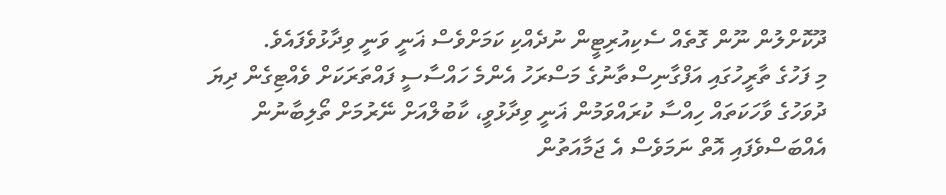ދޫކޮށްލުން ނޫން ގޮތެއް ސެކިއުރިޓީން ނުދެއްކި ކަމަށްވެސް ޣަނީ ވަނީ ވިދާޅުވެފައެވެ.
މި ފަހުގެ ތާރީހުގައި އަފްގާނިސްތާނުގެ މަސްރަހު އެންމެ ހައްސާސީ ފައްތަރަކަށް ވެއްޓިގެން ދިޔަ ދުވަހުގެ ވާހަކަތައް ހިއްސާ ކުރައްވަމުން ޣަނީ ވިދާޅުވީ، ކާބުލްއަށް ނޭރުމަށް ތޯލިބާނުން އެއްބަސްވެފައި އޮތް ނަމަވެސް އެ ޖަމާއަތުން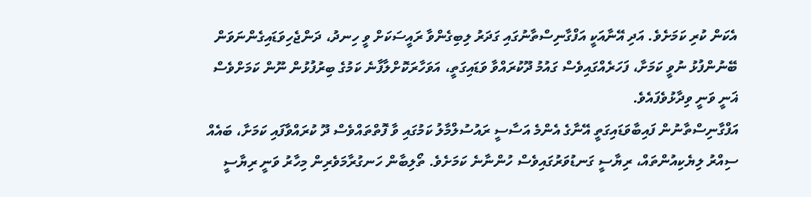އެކަން ކުރި ކަމަށެވެ. އަދި އޭނާއަކީ އަފްގާނިސްތާނުގައި ގަދަރު ލިބިގެންވާ ރައީސަކަށް ވީ ހިނދު، ދަންޖެހިވަޑައިގެންނަވަން ބޭނުންފުޅު ނުވީ ކަމަށާ، ފަހަރެއްގައިވެސް ގައުމު ދޫކުރައްވާ ވަޑައިގަތީ، އަވަހާރަކޮށްލާފާނެ ކަމުގެ ބިރުފުޅުން ނޫން ކަމަށްވެސް ޣަނީ ވަނީ ވިދާޅުވެފައެވެ.
އަފްގާނިސްތާނުން ފައިބާވަޑައިގަތީ އޭނާގެ އެންމެ އަސާސީ ރައުސުލްމާލު ކަމުގައި ވާ ފޮތްތައްވެސް ދޫ ކުރައްވާފައި ކަމަށާ، ބައެއް ސިއްރު ލިޔެކިއުންތައް، ރިޔާސީ ގަނޑުވަރުގައިވެސް ހުންނާނެ ކަމަށެވެ. ތޯލިބާން ހަނގުރާމަވެރިން މިހާރު ވަނީ ރިޔާސީ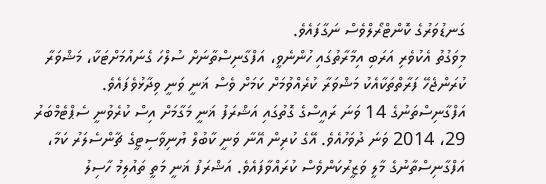ގަނޑުވަރުގެ ކޮންޓްރޯލްވެސް ނަގާފައެވެ.
މިވަގުތު އެކުވެރި އަރަބި އިމާރާތުގައި ހުންނެވީ، އަފްގާނިސްތާނަށް ސުލްހަ ގެނައުމަށްޓަކާ، މަޝްވަރާ ކުރަންޖެހޭ ފަރާތްތަކާއެކު މަޝްވަރާ ކުރެއްވުމަށް ކަމަށް ވެސް ޣަނީ ވަނީ ވިދާޅުވެފައެވެ.
އަފްގާނިސްތަނުގެ 14 ވަނަ ރައީސްގެ ގޮތުގައި އަޝްރަފު ޣަނީ މަގާމަށް އިސް ކުރެވުނީ ސެޕްޓެމްބަރު 29، 2014 ވަނަ ދުވަހުއެވެ. އޭގެ ކުރިން އޭނާ ވަނީ ކާބުލް ޔުނިވާސިޓީގެ ޗާންސެލަރު ކަމާ، އަފްގާނިސްތާނުގެ މާލީ ވަޒީރުކަންވެސް ކުރައްވާފައެވެ. އަޝްރަފު ޣަނީ މަތީ ތައުލިމު ހާސިލު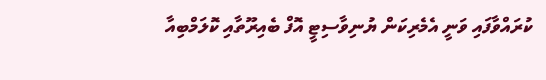ކުރައްވާފައި ވަނީ އެމެރިކަން ޔުނިވާސިޓީ އޮފް ބެއިރޫތާއި ކޮލަމްބިއާ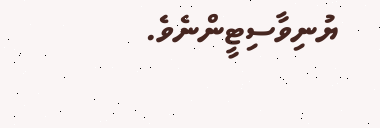ޔުނިވާސިޓީންނެވެ.